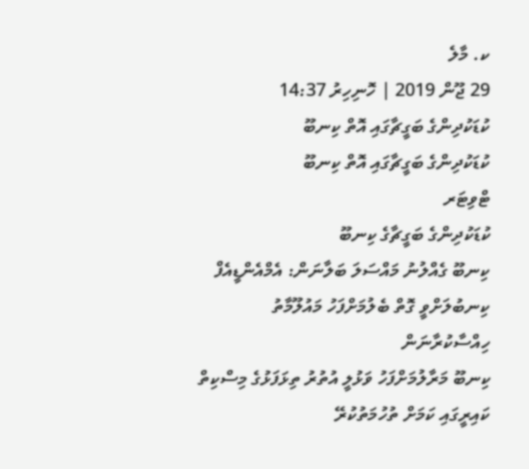ކ. މާލެ
29 ޖޫން 2019 | ހޮނިހިރު 14:37
ކުޑަކުދިންގެ ބަގީޗާގައި އޮތް ކިނބޫ
ކުޑަކުދިންގެ ބަގީޗާގައި އޮތް ކިނބޫ
ޓްވިޓަރ
ކުޑަކުދިންގެ ބަގީޗާގެ ކިނބޫ
ކިނބޫ ގެއްލުނު މައްސަލަ ބަލާނަން: އެމްއެންޑީއެފް
ކިނބުލަށްވީ ގޮތް ބެލުމަށްފަހު މައުލޫމާތު ހިއްސާކުރާނަން
ކިނބޫ މަރާލުމަށްފަހު ވަޅުލީ އުތުރު ތިޅަފަޅުގެ މިސްކިތް ކައިރީގައި ކަމަށް ތުހުމަތުކުރޭ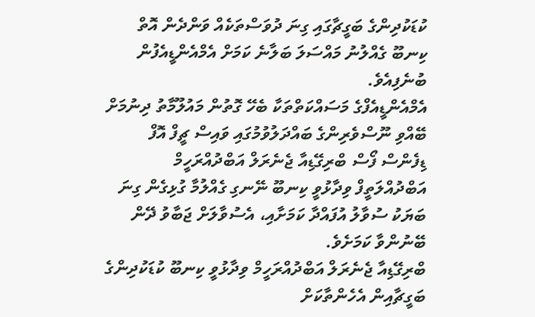ކުޑަކުދިންގެ ބަގީޗާގައި ގިނަ ދުވަސްތަކެއް ވަންދެން އޮތް ކިނބޫ ގެއްލުނު މައްސަލަ ބަލާނެ ކަމަށް އެމްއެންޑީއެފުން ބުނެފިއެވެ.
އެމްއެންޑީއެފްގެ މަސައްކަތްތަކާ ބެހޭ ގޮތުން މައުލޫމާތު ދިނުމަށް ބޭއްވި ނޫސްވެރިންގެ ބައްދަލުވުމުގައި ވައިސް ޗީފް އޮފް ޑިފެންސް ފޯސް ބްރިގޭޑިއާ ޖެނެރަލް އަބްދުއްރަހީމް އަބްދުއްލަތީފް ވިދާޅުވީ ކިނބޫ ނޭނގި ގެއްލުމާ ގުޅިގެން ގިނަ ބަޔަކު ސުވާލު އުފައްދާ ކަމަށާއި، އެސުވާލަށް ޖަބާވު ދޭން ބޭނުންވާ ކަމަށެވެ.
ބްރިގޭޑިއާ ޖެނެރަލް އަބްދުއްރަހީމް ވިދާޅުވީ ކިނބޫ ކުޑަކުދިންގެ ބަގީޗާއިން އެހެންތާކަށް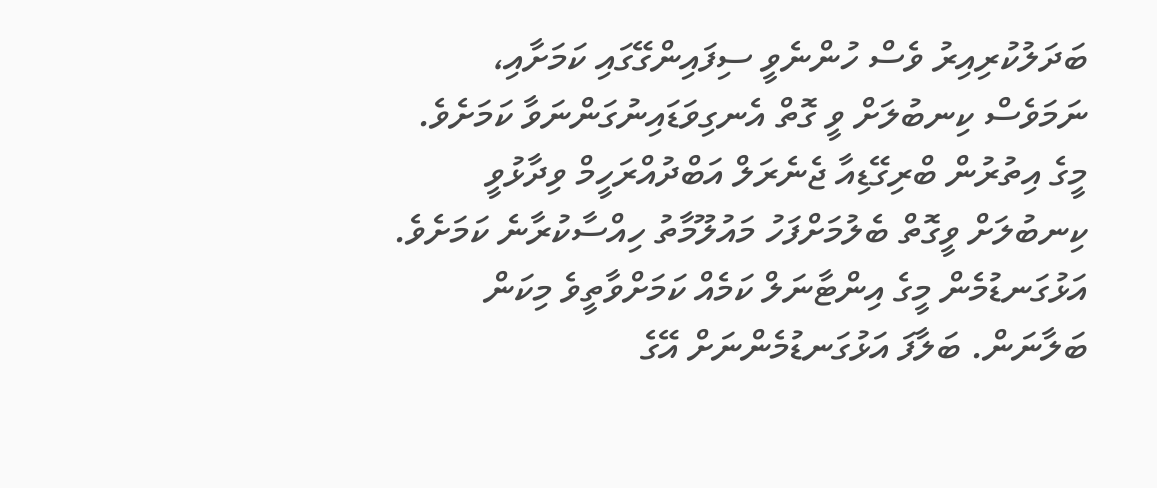ބަދަލުކުރިއިރު ވެސް ހުންނެވީ ސިފައިންގޭގައި ކަމަށާއި، ނަމަވެސް ކިނބުލަށް ވީ ގޮތް އެނގިވަޑައިނުގަންނަވާ ކަމަށެވެ.
މީގެ އިތުރުން ބްރިގޭޑިއާ ޖެނެރަލް އަބްދުއްރަހީމް ވިދާޅުވީ ކިނބުލަށް ވީގޮތް ބެލުމަށްފަހު މައުލޫމާތު ހިއްސާކުރާނެ ކަމަށެވެ.
އަޅުގަނޑުމެން މީގެ އިންޓާނަލް ކަމެއް ކަމަށްވާތީވެ މިކަން ބަލާނަން. ބަލާފަ އަޅުގަނޑުމެންނަށް އޭގެ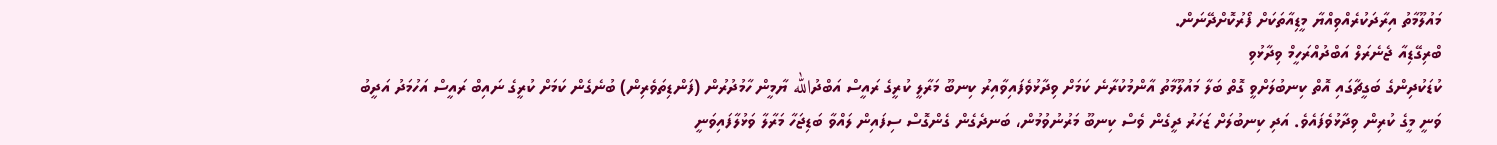މައުލޫމާތު އިރާދަކުރެއްވިއްޔާ މީޑިއާތަކަށް ފޯރުކޮށްދޭނަން.
ބްރިގޭޑިއާ ޖެނެރަލް އަބްދުއްރަހީމް ވިދާޅުވި
ކުޑަކުދިންގެ ބަގީޗާގައި އޮތް ކިނބުލަށްވީ ގޮތް ބަލާ މައުލޫމާތު އާންމުކުރާނެ ކަމަށް ވިދާޅުވެފައިވާއިރު ކިނބޫ މަރާލީ ކުރީގެ ރައީސް އަބްދުالله ޔާމީން ހާމުދުރުން (ފަންޑިތަވެރިން) ބުނެގެން ކަމަށް ކުރީގެ ނައިބް ރައީސް އަހުމަދު އަދީބު ވަނީ މީގެ ކުރިން ވިދާޅުވެފައެވެ. އަދި ކިނބުލަށް ޒަހަރު ދީގެން ވެސް ކިނބޫ މަރުނުވުމުން، ބަނދެގެން ގެންގޮސް ސިފައިން ލައްވާ ބަޑިޖަހާ މަރާލާ ވަޅުލާފައިވަނީ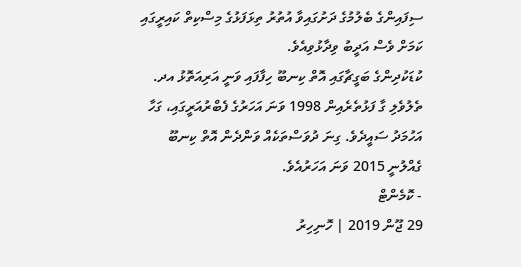ސިފައިންގެ ބެލުމުގެ ދަށުގައިވާ އުތުރު ތިޅަފަޅުގެ މިސްކިތް ކައިރީގައި ކަމަށް ވެސް އަދީބު ވިދާޅުވިއެވެ.
ކުޑަކުދިންގެ ބަގީޗާގައި އޮތް ކިނބޫ ހިފާފައި ވަނީ އަރިއަތޮޅު އދ. ތެލުވެލި ގާ ފަޅުތެރެއިން 1998 ވަނަ އަހަރުގެ ފެބްރުއަރީގައި، ގަހާ އަހުމަދު ސައީދެވެ. ގިނަ ދުވަސްތަކެއް ވަންދެން އޮތް ކިނބޫ ގެއްލުނީ 2015 ވަނަ އަހަރުއެވެ.
- ކޮމެންޓް
29 ޖޫން 2019 | ހޮނިހިރު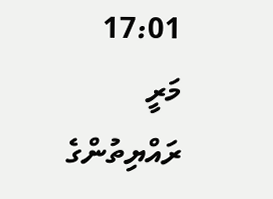17:01
މަރީ
ރައްޔިތުންގެ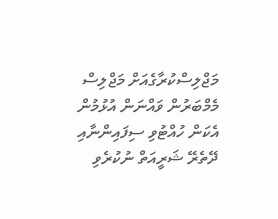މަޖްލިސްކުރާގެއަށް މަޖްލިސް މެމްބަރުން ވައްނަން އުޅުމުން އެކަން ހުއްޓުވި ސިފައިންނާއި ދޭތެރޭ ޝަރީއަތް ނުކުރެވި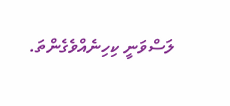ލަސްވަނީ ކިހިނެއްވެގެންތަ.